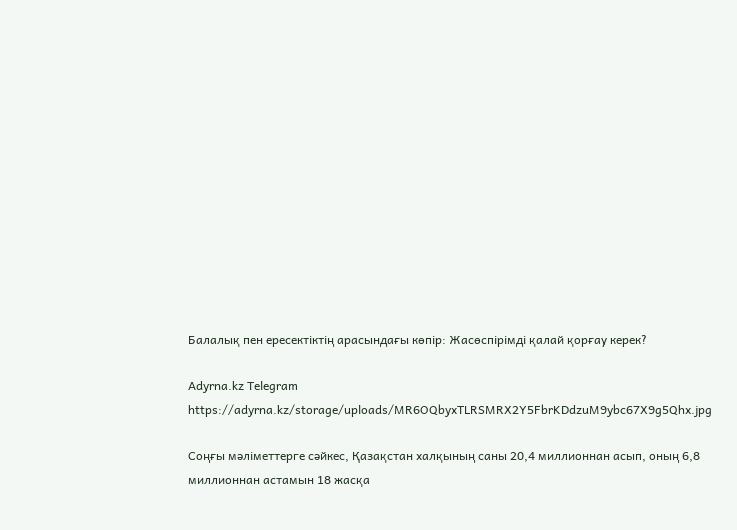Балалық пен ересектіктің арасындағы көпір: Жасөспірімді қалай қорғау керек?

Adyrna.kz Telegram
https://adyrna.kz/storage/uploads/MR6OQbyxTLRSMRX2Y5FbrKDdzuM9ybc67X9g5Qhx.jpg

Соңғы мәліметтерге сәйкес, Қазақстан халқының саны 20,4 миллионнан асып, оның 6,8 миллионнан астамын 18 жасқа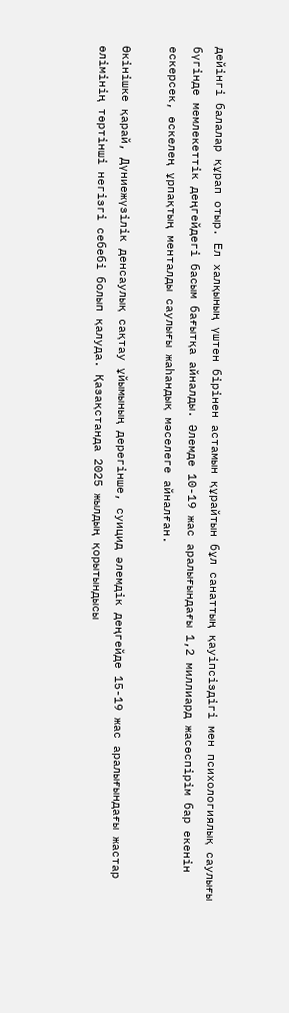дейінгі балалар құрап отыр. Ел халқының үштен бірінен астамын құрайтын бұл санаттың қауіпсіздігі мен психологиялық саулығы бүгінде мемлекеттік деңгейдегі басым бағытқа айналды. Әлемде 10-19 жас аралығындағы 1,2 миллиард жасөспірім бар екенін ескерсек, өскелең ұрпақтың менталды саулығы жаһандық мәселеге айналған.

Өкінішке қарай, Дүниежүзілік денсаулық сақтау ұйымының дерегінше, суицид әлемдік деңгейде 15-19 жас аралығындағы жастар өлімінің төртінші негізгі себебі болып қалуда. Қазақстанда 2025 жылдың қорытындысы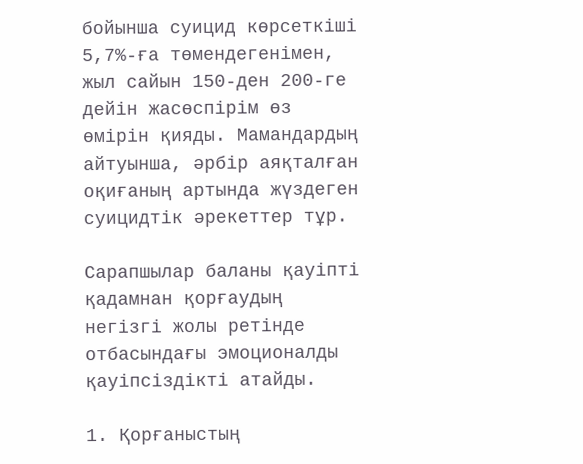бойынша суицид көрсеткіші 5,7%-ға төмендегенімен, жыл сайын 150-ден 200-ге дейін жасөспірім өз өмірін қияды. Мамандардың айтуынша, әрбір аяқталған оқиғаның артында жүздеген суицидтік әрекеттер тұр.

Сарапшылар баланы қауіпті қадамнан қорғаудың негізгі жолы ретінде отбасындағы эмоционалды қауіпсіздікті атайды.

1. Қорғаныстың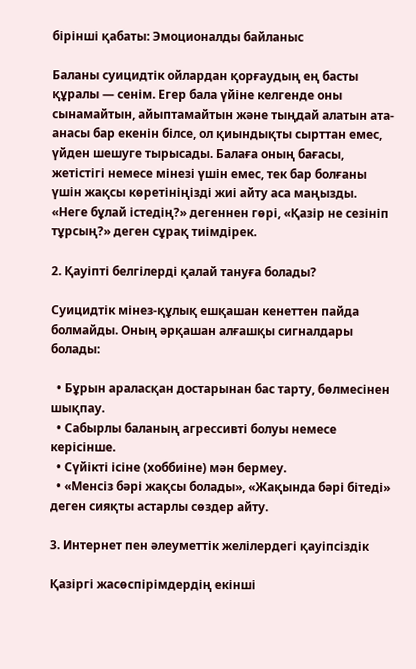бірінші қабаты: Эмоционалды байланыс

Баланы суицидтік ойлардан қорғаудың ең басты құралы — сенім. Егер бала үйіне келгенде оны сынамайтын, айыптамайтын және тыңдай алатын ата-анасы бар екенін білсе, ол қиындықты сырттан емес, үйден шешуге тырысады. Балаға оның бағасы, жетістігі немесе мінезі үшін емес, тек бар болғаны үшін жақсы көретініңізді жиі айту аса маңызды. «Неге бұлай істедің?» дегеннен гөрі, «Қазір не сезініп тұрсың?» деген сұрақ тиімдірек.

2. Қауіпті белгілерді қалай тануға болады?

Суицидтік мінез-құлық ешқашан кенеттен пайда болмайды. Оның әрқашан алғашқы сигналдары болады:

  • Бұрын араласқан достарынан бас тарту, бөлмесінен шықпау.
  • Сабырлы баланың агрессивті болуы немесе керісінше.
  • Сүйікті ісіне (хоббиіне) мән бермеу.
  • «Менсіз бәрі жақсы болады», «Жақында бәрі бітеді» деген сияқты астарлы сөздер айту.

3. Интернет пен әлеуметтік желілердегі қауіпсіздік

Қазіргі жасөспірімдердің екінші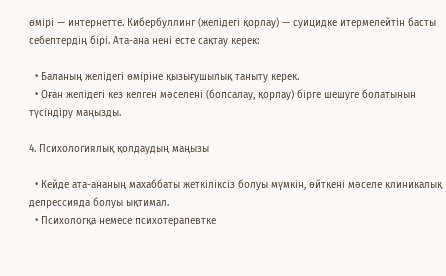өмірі — интернетте. Кибербуллинг (желідегі қорлау) — суицидке итермелейтін басты себептердің бірі. Ата-ана нені есте сақтау керек:

  • Баланың желідегі өміріне қызығушылық таныту керек.
  • Оған желідегі кез келген мәселені (бопсалау, қорлау) бірге шешуге болатынын түсіндіру маңызды.

4. Психологиялық қолдаудың маңызы

  • Кейде ата-ананың махаббаты жеткіліксіз болуы мүмкін, өйткені мәселе клиникалық депрессияда болуы ықтимал.
  • Психологқа немесе психотерапевтке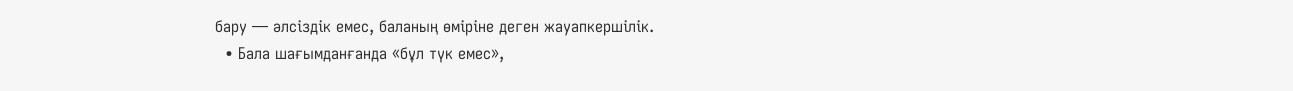бару — әлсіздік емес, баланың өміріне деген жауапкершілік.
  • Бала шағымданғанда «бұл түк емес»,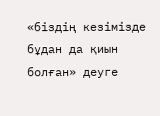«біздің кезімізде бұдан да қиын болған» деуге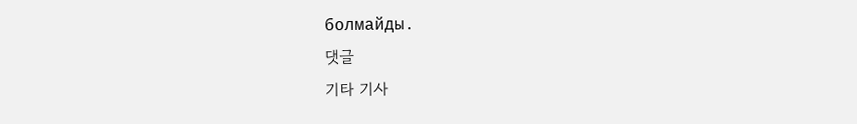болмайды.
댓글
기타 기사